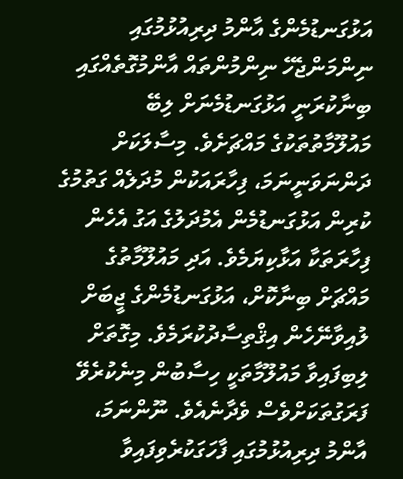އަޅުގަނޑުމެންގެ އާންމު ދިރިއުޅުމުގައި ނިންމަންޖެހޭ ނިންމުންތައް އާންމުގޮތެއްގައި ބިނާކުރަނީ އަޅުގަނޑުމެނަށް ލިބޭ މައުލޫމާތުތަކުގެ މައްޗަށެވެ. މިސާލަކަށް ދަންނަވަނީނަމަ، ފިހާރައަކުން މުދަލެއް ގަތުމުގެ ކުރިން އަޅުގަނޑުމެން އެމުދަލުގެ އަގު އެހެން ފިހާރަތަކާ އަޅާކިޔަމެވެ. އަދި މައުލޫމާތުގެ މައްޗަށް ބިނާކޮށް، އަޅުގަނޑުމެންގެ ޖީބަށް ލުއިވާނޭހެން އިޤްތިސާދުކުރަމެވެ. މިގޮތަށް ލިބިފައިވާ މައުލޫމާތަކީ ހިސާބުން މިނެކުރެވޭ ފަރަގުތަކަށްވެސް ވެދާނެއެވެ. ނޫންނަމަ، އާންމު ދިރިއުޅުމުގައި ފާހަގަކުރެވިފައިވާ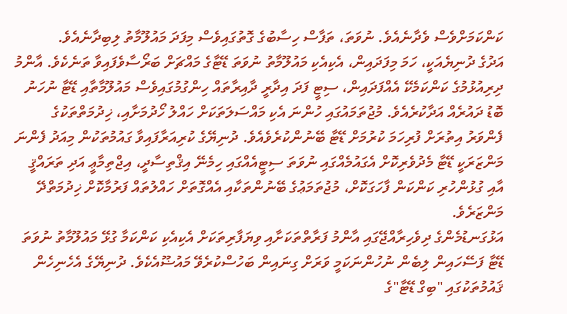ކަންކަމަށްވެސް ވެދާނެއެވެ. ނުވަތަ، ތަފާސް ހިސާބުގެ ގޮތުގައިވެސް މިފަދަ މައުލޫމާތު ލިބިދާނެއެވެ.
އަދުގެ ދުނިޔެއަކީ، ހަމަ މިފަދައިން، އެކިއެކި މައުލޫމާތު ނުވަތަ ޑޭޓާގެ މައްޗަށް ބަރޯސާވެފައިވާ ތަނެކެވެ. އާންމު ދިރިއުޅުމުގެ ކަންކަމެކޭ އެއްފަދައިން، ސިޓީ ފަދަ އިދާރީ ދާއިރާތައް ހިންގުމުގައިވެސް މައުލޫމާތާއި ޑޭޓާ ނުހަނު ބޮޑު ދައުރެއް އަދާކުރެއެވެ. މުޖުތަމައުގައި ހުންނަ އެކި މައްސަލަތަކަށް ހައްލު ހޯދުމަށާއި، ޚިދުމަތްތަކުގެ ފެންވަރު އިތުރަށް ފުރިހަމަ ކުރުމަށް ޑޭޓާ ބޭނުންކުރެވެއެވެ. ދުނިޔޭގެ ކުރިއަރާފައިވާ ގައުމުތަކުން މިއަދު ފެންނަ މަންޒަރަކީ ޑޭޓާ މެދުވެރިކޮށް އެގައުމެއްގައި ނުވަތަ ސިޓީއެއްގައި ހިމެނޭ އިޤްތިސާދީ، އިޖްތިމާޢީ އަދި ތަރައްޤީ އާއި ގުޅުންހުރި ކަންކަން ފާހަގަކޮށް، މުޖުތަމަޢުގެ ބޭނުންތަކާއި އެއްގޮތަށް ހައްލުތައް ފަރުމާކޮށް ޚިދުމަތްދޭ މަންޒަރެވެ.
އަޅުގަނޑުމެންގެ ދިވެހިރާއްޖޭގައި އާންމު ފަރާތްތަކަށާއި ވިޔަފާރިތަކަށް އެކިއެކި ކަންކަމާ ގުޅޭ މައުލޫމާތު ނުވަތަ ޑޭޓާ ފަސޭހައިން ލިބެން ނުހުންނަކަމީ ވަރަށް ގިނައިން ބަހުސްކުރެވޭ މައުޟޫއެކެވެ. ދުނިޔޭގެ އެހެނިހެން ޤައުމުތަކުގައި "ބިގް ޑޭޓާ"ގެ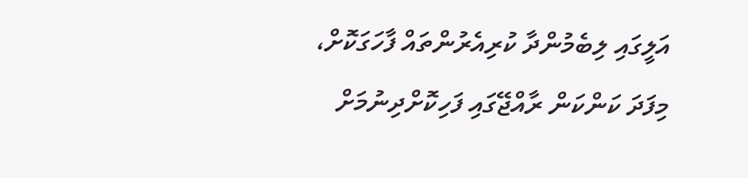އަލީގައި ލިބެމުންދާ ކުރިއެރުންތައް ފާހަގަކޮށް، މިފަދަ ކަންކަން ރާއްޖޭގައި ފަހިކޮށްދިނުމަށް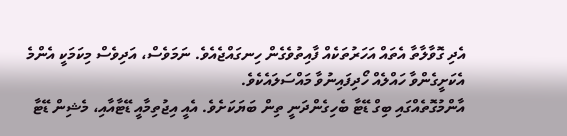އެދި ގޮވާލާތާ އެތައް އަހަރުތަކެއް ފާއިތުވެގެން ހިނގައްޖެއެވެ. ނަމަވެސް، އަދިވެސް މިކަމަކީ އެންމެ އެކަށީގެންވާ ހައްލެއް ހޯދިފައިނުވާ މައްސަލައެކެވެ.
އާންމުގޮތެއްގައި ބިގް ޑޭޓާ ބެހިގެންދަނީ ތިން ބަޔަކަށެވެ. އެއީ އިޖުތިމާއީ ޑޭޓާއާއި، މެޝިން ޑޭޓާ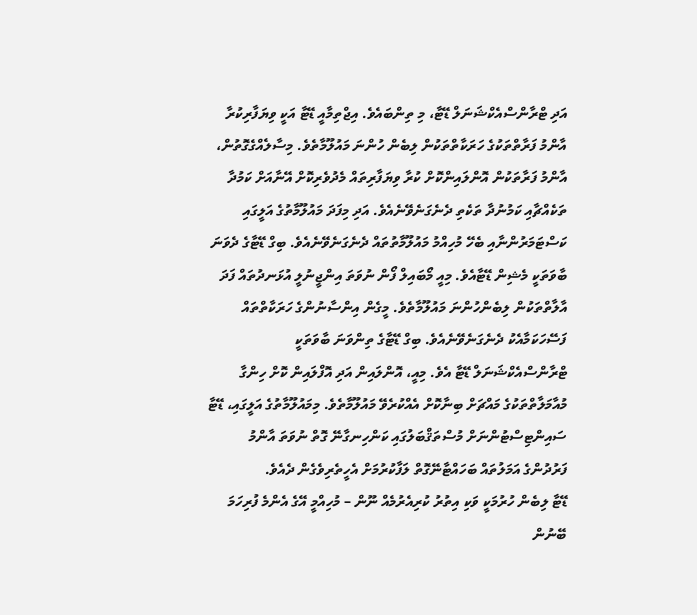އަދި ޓްރާންސްއެކްޝަނަލް ޑޭޓާ، މި ތިންބައެވެ. އިޖްތިމާއީ ޑޭޓާ އަކީ ވިޔަފާރިކުރާ އާންމު ފަރާތްތަކުގެ ހަރަކާތްތަކުން ލިބެން ހުންނަ މައުލޫމާތެވެ. މިސާލެއްގެގޮތުން، އާންމު ފަރާތަކުން އޮންލައިންކޮށް ކުރާ ވިޔަފާރިތައް މެދުވެރިކޮށް އޭނާއަށް ކަމުދާ ތަކެއްޗާއި ކަމުނުދާ ތަކެތި ދެނެގަނެވޭނެއެވެ. އަދި މިފަދަ މައުލޫމާތުގެ އަލީގައި ކަސްޓަމަރުންނާއި ބެހޭ މުހިއްމު މައުލޫމާތުތައް ދެނެގަނެވޭނެއެވެ. ބިގް ޑޭޓާގެ ދެވަނަ ބާވަތަކީ މެޝިން ޑޭޓާއެވެ. މިއީ މޯބައިލް ފޯން ނުވަތަ އިންޖީނުލީ އުޅަނދުތައް ފަދަ އާލާތްތަކުން ލިބެންހުންނަ މައުލޫމާތެވެ. މީގެން އިންސާނުންގެ ހަރަކާތްތައް ފަސޭހަކަމާއެކު ދެނެގަނެވޭނެއެވެ. ބިގް ޑޭޓާގެ ތިންވަނަ ބާވަތަކީ ޓްރާންސްއެކްޝަނަލް ޑޭޓާ އެވެ. މިއީ، އޮންލައިން އަދި އޮފްލައިން ކޮށް ހިންގާ މުއާމަލާތްތަކުގެ މައްޗަށް ބިނާކޮށް އެއްކުރެވޭ މައުލޫމާތެވެ. މިމައުލޫމާތުގެ އަލީގައި، ޑޭޓާ ސައިންޓިސްޓުންނަށް މުސްތަޤްބަލުގައި ކަންހިނގާނޭ ގޮތް ނުވަތަ އާންމު ފަރުދުންގެ އަމަލުތައް ބަހައްޓާނޭގޮތް ލަފާކުރުމަށް އެހީތެރިވެގެން ދެއެވެ.
ޑޭޓާ ލިބެން ހުރުމަކީ ވަކި އިތުރު ކުރިއެރުމެއް ނޫން – މުހިއްމީ އޭގެ އެންމެ ފުރިހަމަ ބޭނުން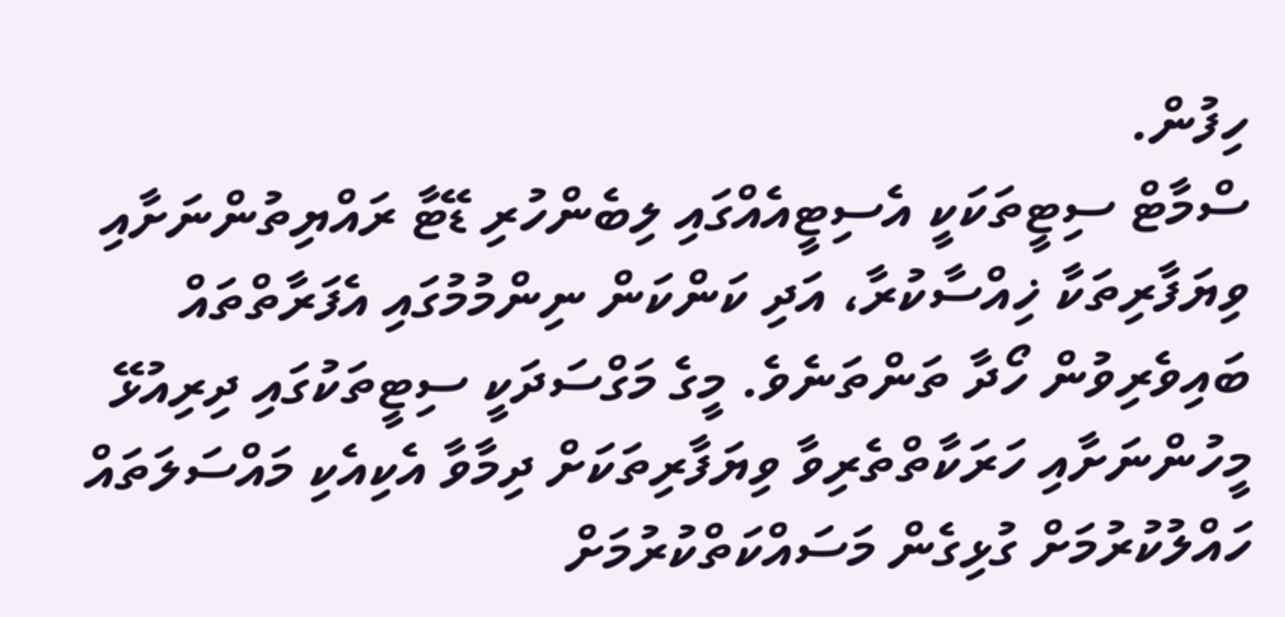ހިފުން.
ސްމާޓް ސިޓީތަކަކީ އެސިޓީއެއްގައި ލިބެންހުރި ޑޭޓާ ރައްޔިތުންނަށާއި ވިޔަފާރިތަކާ ޚިއްސާކުރާ، އަދި ކަންކަން ނިންމުމުގައި އެފަރާތްތައް ބައިވެރިވުން ހޯދާ ތަންތަނެވެ. މީގެ މަގްސަދަކީ ސިޓީތަކުގައި ދިރިއުޅޭ މީހުންނަށާއި ހަރަކާތްތެރިވާ ވިޔަފާރިތަކަށް ދިމާވާ އެކިއެކި މައްސަލަތައް ހައްލުކުރުމަށް ގުޅިގެން މަސައްކަތްކުރުމަށް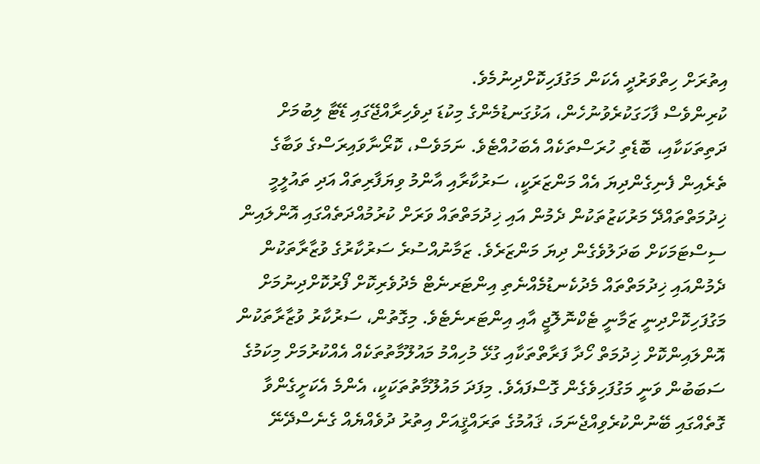އިތުރަށް ހިތްވަރުދީ އެކަން މަގުފަހިކޮށްދިނުމެވެ.
ކުރިންވެސް ފާހަގަކުރެވުނުހެން، އަޅުގަނޑުމެންގެ މިކުޑަ ދިވެހިރާއްޖޭގައި ޑޭޓާ ލިބުމަށް ދަތިތަކަކާއި، ބޮޑެތި ހުރަސްތަކެއް އެބަހުއްޓެވެ. ނަމަވެސް، ކޮރޯނާވައިރަސްގެ ވަބާގެ ތެރެއިން ފެނިގެންދިޔަ އެއް މަންޒަރަކީ، ސަރުކާރާއި އާންމު ވިޔަފާރިތައް އަދި ތައުލީމީ ޚިދުމަތްތައްދޭ މަރުކަޒުތަކުން ދެމުން އައި ޚިދުމަތްތައް ވަރަށް ކުރުމުއްދަތެއްގައި އޮންލައިން ސިސްޓަމަކަށް ބަދަލުވެގެން ދިޔަ މަންޒަރެވެ. ޒަމާނުއްސުރެ ސަރުކާރުގެ ވުޒާރާތަކުން ދެމުންއައި ޚިދުމަތްތައް މެދުކެނޑުމެއްނެތި އިންޓަރނެޓް މެދުވެރިކޮށް ފޯރުކޮށްދިނުމަށް މަގުފަހިކޮށްދިނީ ޒަމާނީ ޓެކްނޮލޮޖީ އާއި އިންޓަރނެޓެވެ. މިގޮތުން، ސަރުކާރު ވުޒާރާތަކުން އޮންލައިންކޮށް ޚިދުމަތް ހޯދާ ފަރާތްތަކާއި ގުޅޭ މުހިއްމު މައުލޫމާތުތަކެއް އެއްކުރުމަށް މިކަމުގެ ސަބަބުން ވަނީ މަގުފަހިވެގެން ގޮސްފައެވެ. މިފަދަ މައުލޫމާތުތަކަކީ، އެންމެ އެކަށީގެންވާ ގޮތެއްގައި ބޭނުންކުރެވިއްޖެނަމަ، ޤައުމުގެ ތަރައްޤީއަށް އިތުރު ދުވެއްޔެއް ގެނެސްދޭނޭ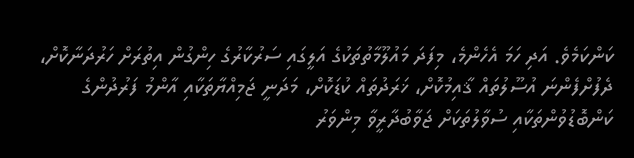ކަންކަމެވެ. އަދި ހަމަ އެހެންމެ، މިފަދަ މައުލޫމާތުތަކުގެ އަލީގައި ސަރުކާރުގެ ހިންގުން އިތުރަށް ހަރުދަނާކޮށް، ދެފުށްފެންނަ އުސޫލުތައް ޤާއިމުކޮށް، ޚަރަދުތައް ކުޑަކޮށް، މަދަނީ ޖަމިއްޔާތަކާއި އާންމު ފަރުދުންގެ ކަންބޮޑުވުންތަކާއި ސުވާލުތަކަށް ޖަވާބުދާރީވާ މިންވަރު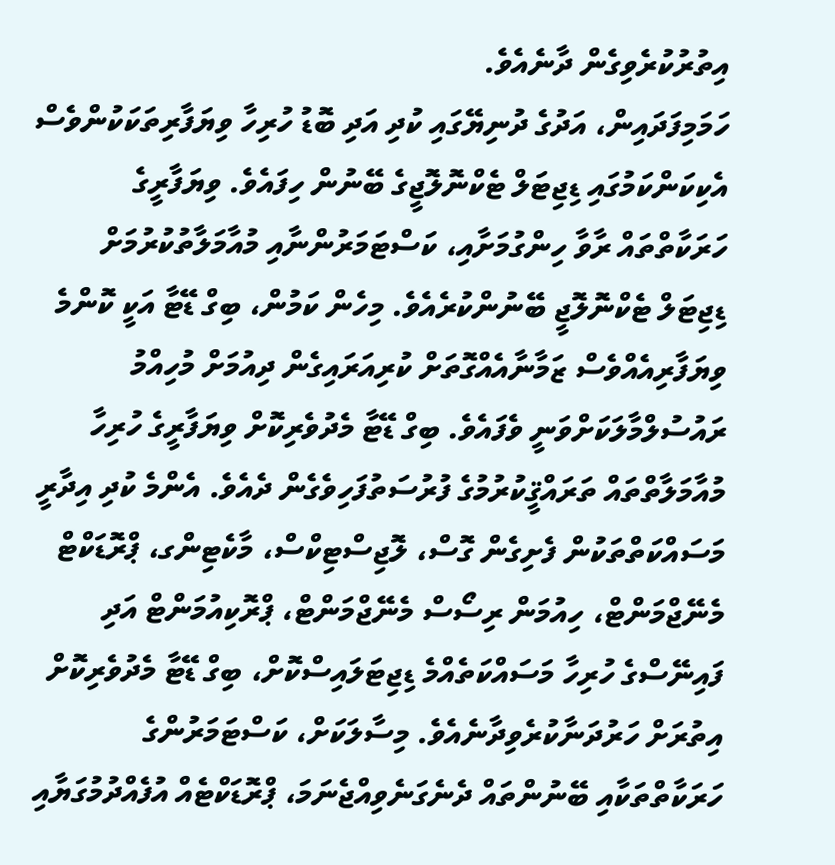އިތުރުކުރެވިގެން ދާނެއެވެ.
ހަމަމިފަދައިން، އަދުގެ ދުނިޔޭގައި ކުދި އަދި ބޮޑު ހުރިހާ ވިޔަފާރިތަކަކުންވެސް އެކިކަންކަމުގައި ޑިޖިޓަލް ޓެކްނޮލޮޖީގެ ބޭނުން ހިފައެވެ. ވިޔަފާރީގެ ހަރަކާތްތައް ރާވާ ހިންގުމަށާއި، ކަސްޓަމަރުންނާއި މުއާމަލާތުކުރުމަށް ޑިޖިޓަލް ޓެކްނޮލޮޖީ ބޭނުންކުރެއެވެ. މިހެން ކަމުން، ބިގް ޑޭޓާ އަކީ ކޮންމެ ވިޔަފާރިއެއްވެސް ޒަމާނާއެއްގޮތަށް ކުރިއަރައިގެން ދިއުމަށް މުހިއްމު ރައުސުލްމާލަކަށްވަނީ ވެފައެވެ. ބިގް ޑޭޓާ މެދުވެރިކޮށް ވިޔަފާރީގެ ހުރިހާ މުއާމަލާތްތައް ތަރައްޤީކުރުމުގެ ފުރުސަތުފަހިވެގެން ދެއެވެ. އެންމެ ކުދި އިދާރީ މަސައްކަތްތަކުން ފެށިގެން ގޮސް، ލޮޖިސްޓިކްސް، މާކެޓިންގ، ޕްރޮޑަކްޓް މެނޭޖްމަންޓް، ހިއުމަން ރިސޯސް މެނޭޖްމަންޓް، ޕްރޮކިއުމަންޓް އަދި ފައިނޭސްގެ ހުރިހާ މަސައްކަތެއްމެ ޑިޖިޓަލައިސްކޮށް، ބިގް ޑޭޓާ މެދުވެރިކޮށް އިތުރަށް ހަރުދަނާކުރެވިދާނެއެވެ. މިސާލަކަށް، ކަސްޓަމަރުންގެ ހަރަކާތްތަކާއި ބޭނުންތައް ދެނެގަނެވިއްޖެނަމަ، ޕްރޮޑަކްޓެއް އުފެއްދުމުގަޔާއި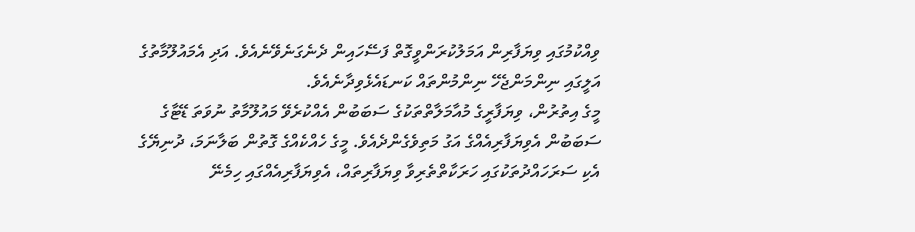ވިއްކުމުގައި ވިޔަފާރިން އަމަލުކުރަންވީގޮތް ފަސޭހައިން ދެނެގަނެވޭނެއެވެ. އަދި އެމައުލޫމާތުގެ އަލީގައި ނިންމަންޖެހޭ ނިންމުންތައް ކަނޑައެޅެވިދާނެއެވެ.
މީގެ އިތުރުން، ވިޔަފާރީގެ މުއާމަލާތްތަކުގެ ސަބަބުން އެއްކުރެވޭ މައުލޫމާތު ނުވަތަ ޑޭޓާގެ ސަބަބުން އެވިޔަފާރިއެއްގެ އަގު މަތިވެގެންދެއެވެ. މީގެ ހެއްކެއްގެ ގޮތުން ބަލާނަމަ، ދުނިޔޭގެ އެކި ސަރަހައްދުތަކުގައި ހަރަކާތްތެރިވާ ވިޔަފާރިތައް، އެވިޔަފާރިއެއްގައި ހިމެނޭ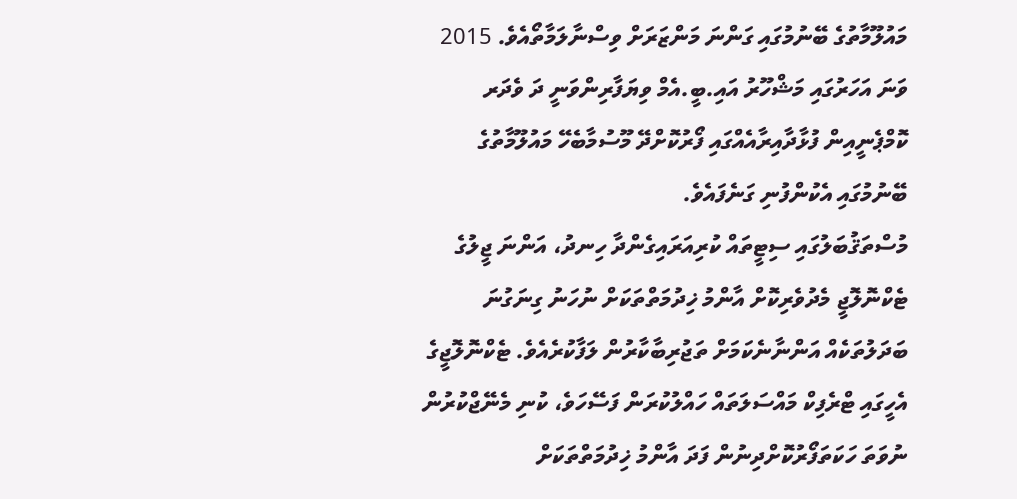މައުލޫމާތުގެ ބޭނުމުގައި ގަންނަ މަންޒަރަށް ވިސްނާލަމާތޯއެވެ. 2015 ވަނަ އަހަރުގައި މަޝްހޫރު އައި.ބީ.އެމް ވިޔަފާރިންވަނީ ދަ ވެދަރ ކޮމްޕެނީއިން ފުޅާދާއިރާއެއްގައި ފޯރުކޮށްދޭ މޫސުމާބެހޭ މައުލޫމާތުގެ ބޭނުމުގައި އެކުންފުނި ގަނެފައެވެ.
މުސްތަޤުބަލުގައި ސިޓީތައް ކުރިއަރައިގެންދާ ހިނދު، އަންނަ ޖީލުގެ ޓެކްނޮލޮޖީ މެދުވެރިކޮށް އާންމު ޚިދުމަތްތަކަށް ނުހަނު ގިނަގުނަ ބަދަލުތަކެއް އަންނާނެކަމަށް ތަޖުރިބާކާރުން ލަފާކުރެއެވެ. ޓެކްނޮލޮޖީގެ އެހީގައި ޓްރެފިކް މައްސަލަތައް ހައްލުކުރަން ފަސޭހަވެ، ކުނި މެނޭޖްކުރުން ނުވަތަ ހަކަތަފޯރުކޮށްދިނުން ފަދަ އާންމު ޚިދުމަތްތަކަށް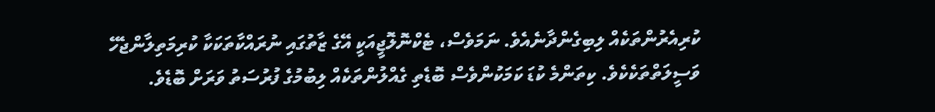ކުރިއެރުންތަކެއް ލިބިގެންދާނެއެވެ. ނަމަވެސް، ޓެކްނޮލޮޖީއަކީ އޭގެ ޒާތުގައި ނުރައްކާތަކަކާ ކުރިމަތިލާންޖެހޭ ވަސީލަތްތަކެކެވެ. ކިތަންމެ ކުޑަ ކަމަކުންވެސް ބޮޑެތި ގެއްލުންތަކެއް ލިބުމުގެ ފުރުސަތު ވަރަށް ބޮޑެވެ.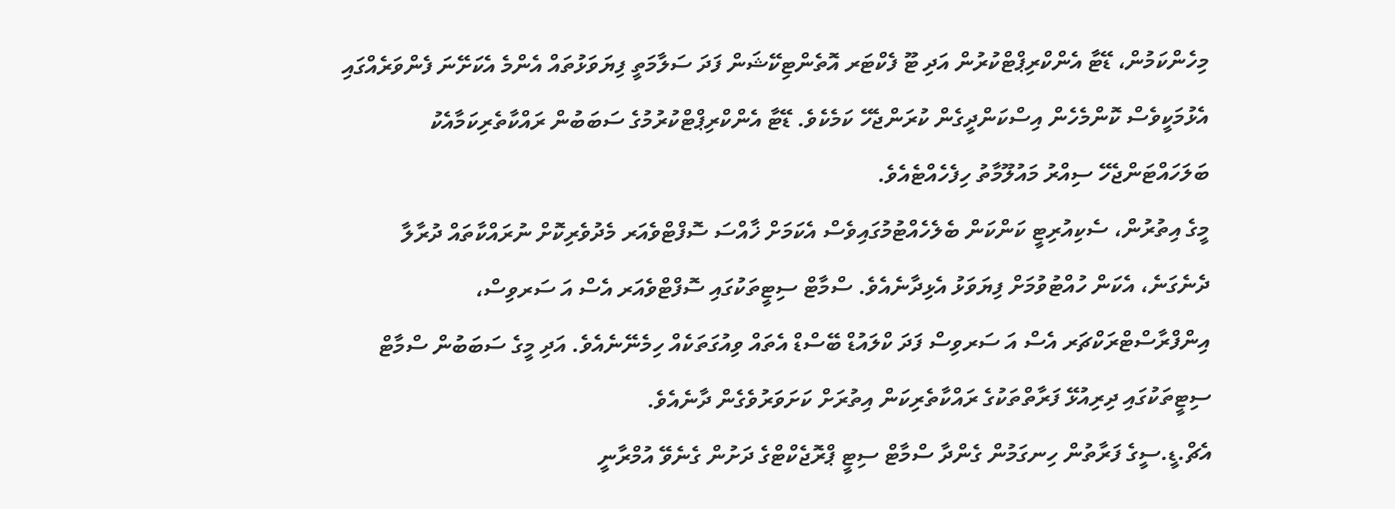މިހެންކަމުން، ޑޭޓާ އެންކްރިޕްޓްކުރުން އަދި ޓޫ ފެކްޓަރ އޮތެންޓިކޭޝަން ފަދަ ސަލާމަތީ ފިޔަވަޅުތައް އެންމެ އެކަށޭނަ ފެންވަރެއްގައި އެޅުމަކީވެސް ކޮންމެހެން އިސްކަންދީގެން ކުރަންޖެހޭ ކަމެކެވެ. ޑޭޓާ އެންކްރިޕްޓްކުރުމުގެ ސަބަބުން ރައްކާތެރިކަމާއެކު ބަލަހައްޓަންޖެހޭ ސިއްރު މައުލޫމާތު ހިފެހެއްޓެއެވެ.
މީގެ އިތުރުން، ސެކިއުރިޓީ ކަންކަން ބެލެހެއްޓުމުގައިވެސް އެކަމަށް ޚާއްސަ ސޮފްޓްވެއަރ މެދުވެރިކޮށް ނުރައްކާތައް ދުރާލާ ދެނެގަނެ، އެކަން ހުއްޓުވުމަށް ފިޔަވަޅު އެޅިދާނެއެވެ. ސްމާޓް ސިޓީތަކުގައި ސޮފްޓްވެއަރ އެސް އަ ސަރވިސް، އިންފްރާސްޓްރަކްޗަރ އެސް އަ ސަރވިސް ފަދަ ކްލައުޑް ބޭސްޑް އެތައް ވިއުގަތަކެއް ހިމެނޭނެއެވެ. އަދި މީގެ ސަބަބުން ސްމާޓް ސިޓީތަކުގައި ދިރިއުޅޭ ފަރާތްތަކުގެ ރައްކާތެރިކަން އިތުރަށް ކަށަވަރުވެގެން ދާނެއެވެ.
އެޗް.ޑީ.ސީގެ ފަރާތުން ހިނގަމުން ގެންދާ ސްމާޓް ސިޓީ ޕްރޮޖެކްޓްގެ ދަށުން ގެނެވޭ އުމްރާނީ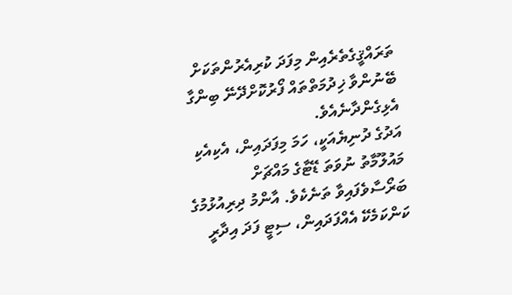ތަރައްޤީގެތެރެއިން މިފަދަ ކުރިއެރުންތަކަށް ބޭނުންވާ ޚިދުމަތްތައް ފޯރުކޮށްދޭނޭ ބިންގާ އެޅިގެންދާނެއެވެ.
އަދުގެ ދުނިޔެއަކީ، ހަމަ މިފަދައިން، އެކިއެކި މައުލޫމާތު ނުވަތަ ޑޭޓާގެ މައްޗަށް ބަރޯސާވެފައިވާ ތަނެކެވެ. އާންމު ދިރިއުޅުމުގެ ކަންކަމެކޭ އެއްފަދައިން، ސިޓީ ފަދަ އިދާރީ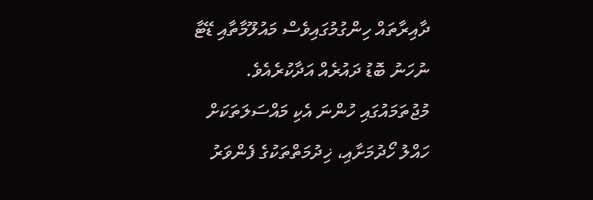ދާއިރާތައް ހިންގުމުގައިވެސް މައުލޫމާތާއި ޑޭޓާ ނުހަނު ބޮޑު ދައުރެއް އަދާކުރެއެވެ. މުޖުތަމައުގައި ހުންނަ އެކި މައްސަލަތަކަށް ހައްލު ހޯދުމަށާއި، ޚިދުމަތްތަކުގެ ފެންވަރު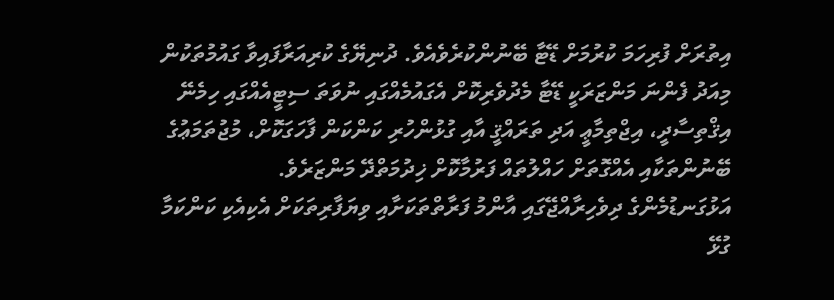އިތުރަށް ފުރިހަމަ ކުރުމަށް ޑޭޓާ ބޭނުންކުރެވެއެވެ. ދުނިޔޭގެ ކުރިއަރާފައިވާ ގައުމުތަކުން މިއަދު ފެންނަ މަންޒަރަކީ ޑޭޓާ މެދުވެރިކޮށް އެގައުމެއްގައި ނުވަތަ ސިޓީއެއްގައި ހިމެނޭ އިޤްތިސާދީ، އިޖްތިމާޢީ އަދި ތަރައްޤީ އާއި ގުޅުންހުރި ކަންކަން ފާހަގަކޮށް، މުޖުތަމަޢުގެ ބޭނުންތަކާއި އެއްގޮތަށް ހައްލުތައް ފަރުމާކޮށް ޚިދުމަތްދޭ މަންޒަރެވެ.
އަޅުގަނޑުމެންގެ ދިވެހިރާއްޖޭގައި އާންމު ފަރާތްތަކަށާއި ވިޔަފާރިތަކަށް އެކިއެކި ކަންކަމާ ގުޅޭ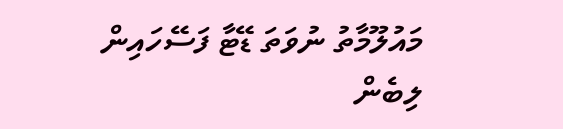މައުލޫމާތު ނުވަތަ ޑޭޓާ ފަސޭހައިން ލިބެން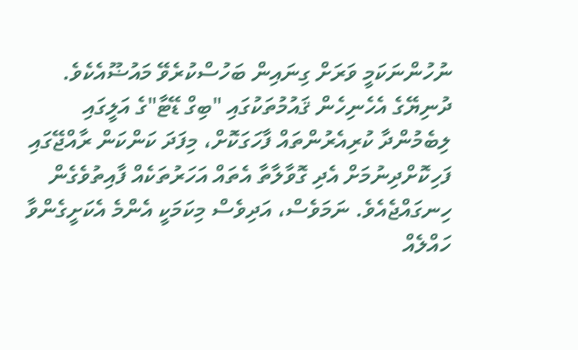ނުހުންނަކަމީ ވަރަށް ގިނައިން ބަހުސްކުރެވޭ މައުޟޫއެކެވެ. ދުނިޔޭގެ އެހެނިހެން ޤައުމުތަކުގައި "ބިގް ޑޭޓާ"ގެ އަލީގައި ލިބެމުންދާ ކުރިއެރުންތައް ފާހަގަކޮށް، މިފަދަ ކަންކަން ރާއްޖޭގައި ފަހިކޮށްދިނުމަށް އެދި ގޮވާލާތާ އެތައް އަހަރުތަކެއް ފާއިތުވެގެން ހިނގައްޖެއެވެ. ނަމަވެސް، އަދިވެސް މިކަމަކީ އެންމެ އެކަށީގެންވާ ހައްލެއް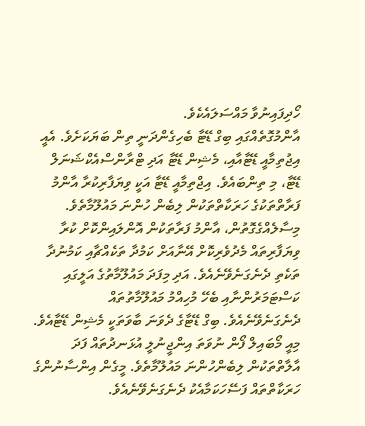ހޯދިފައިނުވާ މައްސަލައެކެވެ.
އާންމުގޮތެއްގައި ބިގް ޑޭޓާ ބެހިގެންދަނީ ތިން ބަޔަކަށެވެ. އެއީ އިޖުތިމާއީ ޑޭޓާއާއި، މެޝިން ޑޭޓާ އަދި ޓްރާންސްއެކްޝަނަލް ޑޭޓާ، މި ތިންބައެވެ. އިޖްތިމާއީ ޑޭޓާ އަކީ ވިޔަފާރިކުރާ އާންމު ފަރާތްތަކުގެ ހަރަކާތްތަކުން ލިބެން ހުންނަ މައުލޫމާތެވެ. މިސާލެއްގެގޮތުން، އާންމު ފަރާތަކުން އޮންލައިންކޮށް ކުރާ ވިޔަފާރިތައް މެދުވެރިކޮށް އޭނާއަށް ކަމުދާ ތަކެއްޗާއި ކަމުނުދާ ތަކެތި ދެނެގަނެވޭނެއެވެ. އަދި މިފަދަ މައުލޫމާތުގެ އަލީގައި ކަސްޓަމަރުންނާއި ބެހޭ މުހިއްމު މައުލޫމާތުތައް ދެނެގަނެވޭނެއެވެ. ބިގް ޑޭޓާގެ ދެވަނަ ބާވަތަކީ މެޝިން ޑޭޓާއެވެ. މިއީ މޯބައިލް ފޯން ނުވަތަ އިންޖީނުލީ އުޅަނދުތައް ފަދަ އާލާތްތަކުން ލިބެންހުންނަ މައުލޫމާތެވެ. މީގެން އިންސާނުންގެ ހަރަކާތްތައް ފަސޭހަކަމާއެކު ދެނެގަނެވޭނެއެވެ.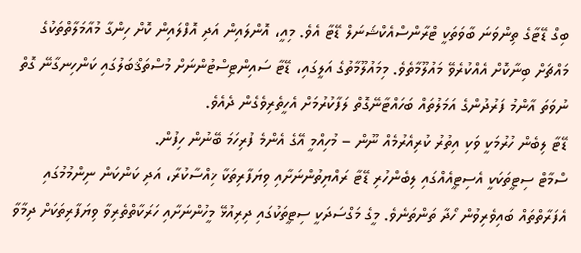ބިގް ޑޭޓާގެ ތިންވަނަ ބާވަތަކީ ޓްރާންސްއެކްޝަނަލް ޑޭޓާ އެވެ. މިއީ، އޮންލައިން އަދި އޮފްލައިން ކޮށް ހިންގާ މުއާމަލާތްތަކުގެ މައްޗަށް ބިނާކޮށް އެއްކުރެވޭ މައުލޫމާތެވެ. މިމައުލޫމާތުގެ އަލީގައި، ޑޭޓާ ސައިންޓިސްޓުންނަށް މުސްތަޤްބަލުގައި ކަންހިނގާނޭ ގޮތް ނުވަތަ އާންމު ފަރުދުންގެ އަމަލުތައް ބަހައްޓާނޭގޮތް ލަފާކުރުމަށް އެހީތެރިވެގެން ދެއެވެ.
ޑޭޓާ ލިބެން ހުރުމަކީ ވަކި އިތުރު ކުރިއެރުމެއް ނޫން – މުހިއްމީ އޭގެ އެންމެ ފުރިހަމަ ބޭނުން ހިފުން.
ސްމާޓް ސިޓީތަކަކީ އެސިޓީއެއްގައި ލިބެންހުރި ޑޭޓާ ރައްޔިތުންނަށާއި ވިޔަފާރިތަކާ ޚިއްސާކުރާ، އަދި ކަންކަން ނިންމުމުގައި އެފަރާތްތައް ބައިވެރިވުން ހޯދާ ތަންތަނެވެ. މީގެ މަގްސަދަކީ ސިޓީތަކުގައި ދިރިއުޅޭ މީހުންނަށާއި ހަރަކާތްތެރިވާ ވިޔަފާރިތަކަށް ދިމާވާ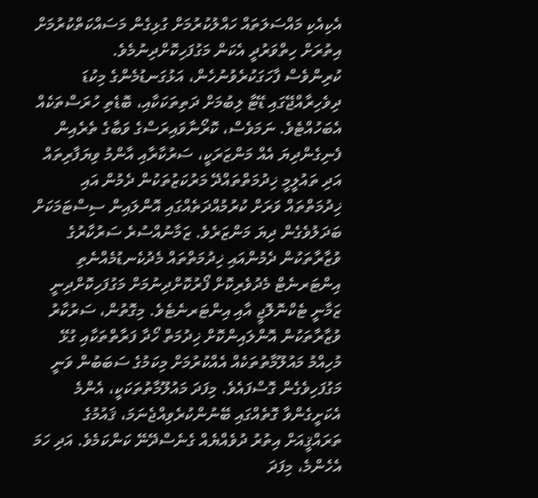އެކިއެކި މައްސަލަތައް ހައްލުކުރުމަށް ގުޅިގެން މަސައްކަތްކުރުމަށް އިތުރަށް ހިތްވަރުދީ އެކަން މަގުފަހިކޮށްދިނުމެވެ.
ކުރިންވެސް ފާހަގަކުރެވުނުހެން، އަޅުގަނޑުމެންގެ މިކުޑަ ދިވެހިރާއްޖޭގައި ޑޭޓާ ލިބުމަށް ދަތިތަކަކާއި، ބޮޑެތި ހުރަސްތަކެއް އެބަހުއްޓެވެ. ނަމަވެސް، ކޮރޯނާވައިރަސްގެ ވަބާގެ ތެރެއިން ފެނިގެންދިޔަ އެއް މަންޒަރަކީ، ސަރުކާރާއި އާންމު ވިޔަފާރިތައް އަދި ތައުލީމީ ޚިދުމަތްތައްދޭ މަރުކަޒުތަކުން ދެމުން އައި ޚިދުމަތްތައް ވަރަށް ކުރުމުއްދަތެއްގައި އޮންލައިން ސިސްޓަމަކަށް ބަދަލުވެގެން ދިޔަ މަންޒަރެވެ. ޒަމާނުއްސުރެ ސަރުކާރުގެ ވުޒާރާތަކުން ދެމުންއައި ޚިދުމަތްތައް މެދުކެނޑުމެއްނެތި އިންޓަރނެޓް މެދުވެރިކޮށް ފޯރުކޮށްދިނުމަށް މަގުފަހިކޮށްދިނީ ޒަމާނީ ޓެކްނޮލޮޖީ އާއި އިންޓަރނެޓެވެ. މިގޮތުން، ސަރުކާރު ވުޒާރާތަކުން އޮންލައިންކޮށް ޚިދުމަތް ހޯދާ ފަރާތްތަކާއި ގުޅޭ މުހިއްމު މައުލޫމާތުތަކެއް އެއްކުރުމަށް މިކަމުގެ ސަބަބުން ވަނީ މަގުފަހިވެގެން ގޮސްފައެވެ. މިފަދަ މައުލޫމާތުތަކަކީ، އެންމެ އެކަށީގެންވާ ގޮތެއްގައި ބޭނުންކުރެވިއްޖެނަމަ، ޤައުމުގެ ތަރައްޤީއަށް އިތުރު ދުވެއްޔެއް ގެނެސްދޭނޭ ކަންކަމެވެ. އަދި ހަމަ އެހެންމެ، މިފަދަ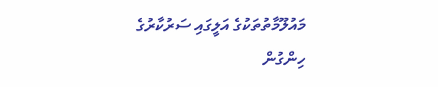މައުލޫމާތުތަކުގެ އަލީގައި ސަރުކާރުގެ ހިންގުން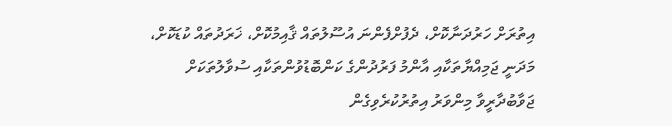އިތުރަށް ހަރުދަނާކޮށް، ދެފުށްފެންނަ އުސޫލުތައް ޤާއިމުކޮށް، ޚަރަދުތައް ކުޑަކޮށް، މަދަނީ ޖަމިއްޔާތަކާއި އާންމު ފަރުދުންގެ ކަންބޮޑުވުންތަކާއި ސުވާލުތަކަށް ޖަވާބުދާރީވާ މިންވަރު އިތުރުކުރެވިގެން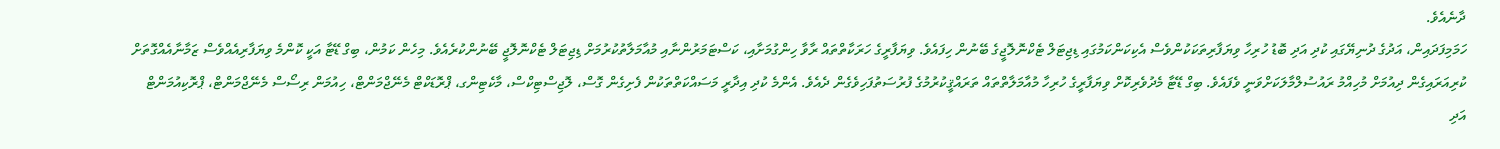ދާނެއެވެ.
ހަމަމިފަދައިން، އަދުގެ ދުނިޔޭގައި ކުދި އަދި ބޮޑު ހުރިހާ ވިޔަފާރިތަކަކުންވެސް އެކިކަންކަމުގައި ޑިޖިޓަލް ޓެކްނޮލޮޖީގެ ބޭނުން ހިފައެވެ. ވިޔަފާރީގެ ހަރަކާތްތައް ރާވާ ހިންގުމަށާއި، ކަސްޓަމަރުންނާއި މުއާމަލާތުކުރުމަށް ޑިޖިޓަލް ޓެކްނޮލޮޖީ ބޭނުންކުރެއެވެ. މިހެން ކަމުން، ބިގް ޑޭޓާ އަކީ ކޮންމެ ވިޔަފާރިއެއްވެސް ޒަމާނާއެއްގޮތަށް ކުރިއަރައިގެން ދިއުމަށް މުހިއްމު ރައުސުލްމާލަކަށްވަނީ ވެފައެވެ. ބިގް ޑޭޓާ މެދުވެރިކޮށް ވިޔަފާރީގެ ހުރިހާ މުއާމަލާތްތައް ތަރައްޤީކުރުމުގެ ފުރުސަތުފަހިވެގެން ދެއެވެ. އެންމެ ކުދި އިދާރީ މަސައްކަތްތަކުން ފެށިގެން ގޮސް، ލޮޖިސްޓިކްސް، މާކެޓިންގ، ޕްރޮޑަކްޓް މެނޭޖްމަންޓް، ހިއުމަން ރިސޯސް މެނޭޖްމަންޓް، ޕްރޮކިއުމަންޓް އަދި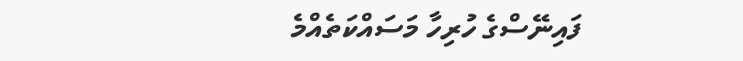ފައިނޭސްގެ ހުރިހާ މަސައްކަތެއްމެ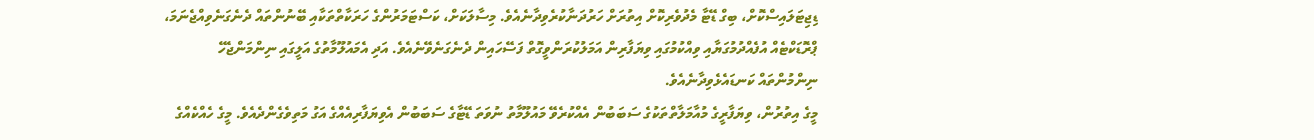ޑިޖިޓަލައިސްކޮށް، ބިގް ޑޭޓާ މެދުވެރިކޮށް އިތުރަށް ހަރުދަނާކުރެވިދާނެއެވެ. މިސާލަކަށް، ކަސްޓަމަރުންގެ ހަރަކާތްތަކާއި ބޭނުންތައް ދެނެގަނެވިއްޖެނަމަ، ޕްރޮޑަކްޓެއް އުފެއްދުމުގަޔާއި ވިއްކުމުގައި ވިޔަފާރިން އަމަލުކުރަންވީގޮތް ފަސޭހައިން ދެނެގަނެވޭނެއެވެ. އަދި އެމައުލޫމާތުގެ އަލީގައި ނިންމަންޖެހޭ ނިންމުންތައް ކަނޑައެޅެވިދާނެއެވެ.
މީގެ އިތުރުން، ވިޔަފާރީގެ މުއާމަލާތްތަކުގެ ސަބަބުން އެއްކުރެވޭ މައުލޫމާތު ނުވަތަ ޑޭޓާގެ ސަބަބުން އެވިޔަފާރިއެއްގެ އަގު މަތިވެގެންދެއެވެ. މީގެ ހެއްކެއްގެ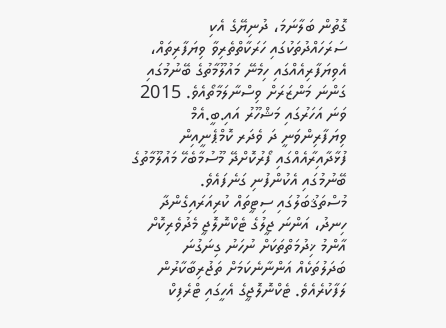ގޮތުން ބަލާނަމަ، ދުނިޔޭގެ އެކި ސަރަހައްދުތަކުގައި ހަރަކާތްތެރިވާ ވިޔަފާރިތައް، އެވިޔަފާރިއެއްގައި ހިމެނޭ މައުލޫމާތުގެ ބޭނުމުގައި ގަންނަ މަންޒަރަށް ވިސްނާލަމާތޯއެވެ. 2015 ވަނަ އަހަރުގައި މަޝްހޫރު އައި.ބީ.އެމް ވިޔަފާރިންވަނީ ދަ ވެދަރ ކޮމްޕެނީއިން ފުޅާދާއިރާއެއްގައި ފޯރުކޮށްދޭ މޫސުމާބެހޭ މައުލޫމާތުގެ ބޭނުމުގައި އެކުންފުނި ގަނެފައެވެ.
މުސްތަޤުބަލުގައި ސިޓީތައް ކުރިއަރައިގެންދާ ހިނދު، އަންނަ ޖީލުގެ ޓެކްނޮލޮޖީ މެދުވެރިކޮށް އާންމު ޚިދުމަތްތަކަށް ނުހަނު ގިނަގުނަ ބަދަލުތަކެއް އަންނާނެކަމަށް ތަޖުރިބާކާރުން ލަފާކުރެއެވެ. ޓެކްނޮލޮޖީގެ އެހީގައި ޓްރެފިކް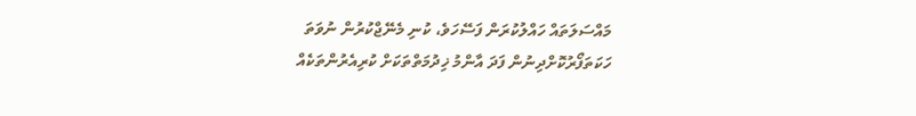މައްސަލަތައް ހައްލުކުރަން ފަސޭހަވެ، ކުނި މެނޭޖްކުރުން ނުވަތަ ހަކަތަފޯރުކޮށްދިނުން ފަދަ އާންމު ޚިދުމަތްތަކަށް ކުރިއެރުންތަކެއް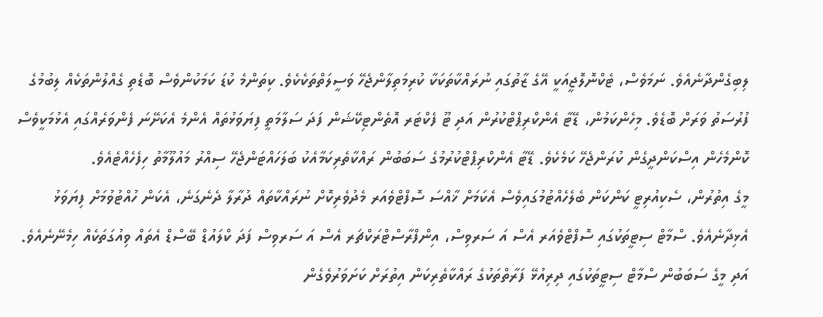ލިބިގެންދާނެއެވެ. ނަމަވެސް، ޓެކްނޮލޮޖީއަކީ އޭގެ ޒާތުގައި ނުރައްކާތަކަކާ ކުރިމަތިލާންޖެހޭ ވަސީލަތްތަކެކެވެ. ކިތަންމެ ކުޑަ ކަމަކުންވެސް ބޮޑެތި ގެއްލުންތަކެއް ލިބުމުގެ ފުރުސަތު ވަރަށް ބޮޑެވެ. މިހެންކަމުން، ޑޭޓާ އެންކްރިޕްޓްކުރުން އަދި ޓޫ ފެކްޓަރ އޮތެންޓިކޭޝަން ފަދަ ސަލާމަތީ ފިޔަވަޅުތައް އެންމެ އެކަށޭނަ ފެންވަރެއްގައި އެޅުމަކީވެސް ކޮންމެހެން އިސްކަންދީގެން ކުރަންޖެހޭ ކަމެކެވެ. ޑޭޓާ އެންކްރިޕްޓްކުރުމުގެ ސަބަބުން ރައްކާތެރިކަމާއެކު ބަލަހައްޓަންޖެހޭ ސިއްރު މައުލޫމާތު ހިފެހެއްޓެއެވެ.
މީގެ އިތުރުން، ސެކިއުރިޓީ ކަންކަން ބެލެހެއްޓުމުގައިވެސް އެކަމަށް ޚާއްސަ ސޮފްޓްވެއަރ މެދުވެރިކޮށް ނުރައްކާތައް ދުރާލާ ދެނެގަނެ، އެކަން ހުއްޓުވުމަށް ފިޔަވަޅު އެޅިދާނެއެވެ. ސްމާޓް ސިޓީތަކުގައި ސޮފްޓްވެއަރ އެސް އަ ސަރވިސް، އިންފްރާސްޓްރަކްޗަރ އެސް އަ ސަރވިސް ފަދަ ކްލައުޑް ބޭސްޑް އެތައް ވިއުގަތަކެއް ހިމެނޭނެއެވެ. އަދި މީގެ ސަބަބުން ސްމާޓް ސިޓީތަކުގައި ދިރިއުޅޭ ފަރާތްތަކުގެ ރައްކާތެރިކަން އިތުރަށް ކަށަވަރުވެގެން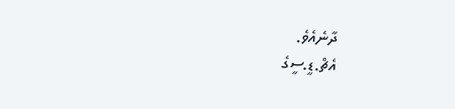ދާނެއެވެ.
އެޗް.ޑީ.ސީގެ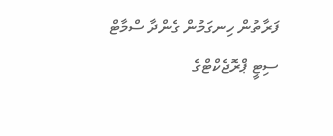ފަރާތުން ހިނގަމުން ގެންދާ ސްމާޓް ސިޓީ ޕްރޮޖެކްޓްގެ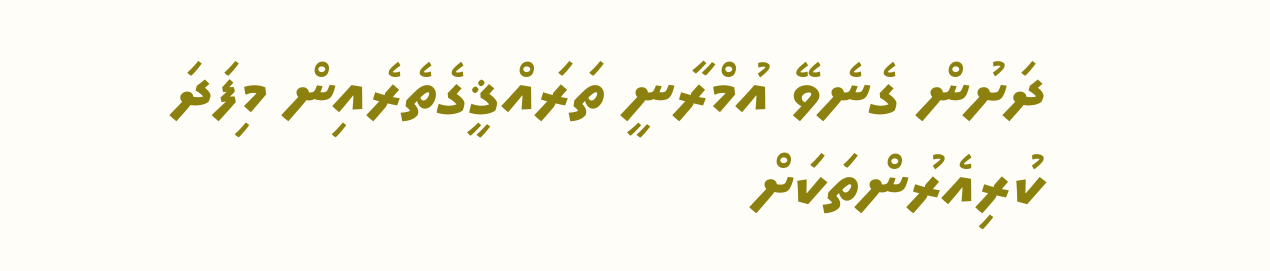ދަށުން ގެނެވޭ އުމްރާނީ ތަރައްޤީގެތެރެއިން މިފަދަ ކުރިއެރުންތަކަށް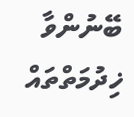ބޭނުންވާ ޚިދުމަތްތައް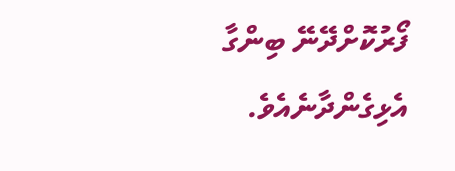ފޯރުކޮށްދޭނޭ ބިންގާ އެޅިގެންދާނެއެވެ.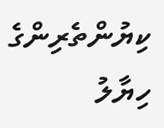ކިޔުންތެރިންގެ ހިޔާލު